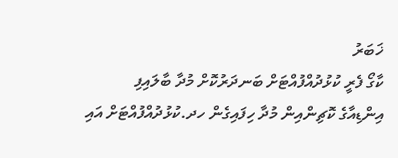ޚަބަރު
ކާގޯ ފެރީ ކުޅުދުއްފުއްޓަށް ބަނދަރުކޮށް މުދާ ބާލައިފި
އިންޑިއާގެ ކޮޗިންއިން މުދާ ހިފައިގެން ހދ.ކުޅުދުއްފުއްޓަށް އައި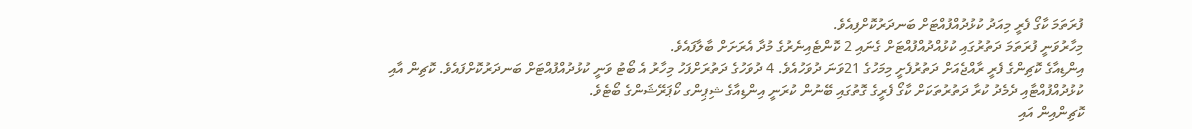ފުރަތަމަ ކާގޯ ފެރީ މިއަދު ކުޅުދުއްފުއްޓަށް ބަނދަރުކޮށްފިއެވެ.
މިހާރުވަނީ ފުރަތަމަ ދަތުރުގައި ކުޅުއްދުއްފުއްޓަށް ގެނައި 2 ކޮންޓެއިނެރުގެ މުދާ އެރަށަށް ބާލާފައެވެ.
އިންޑިއާގެ ކޮޗިންގެ ފެރީ ރާއްޖެއަށް ދަތުރުފެށީ މިމަހުގެ 21ވަނަ ދުވަހުއެވެ. 4 ދުވަހުގެ ދަތުރަށްފަހު މިހާރު އެ ބޯޓު ވަނީ ކުޅުދުއްފުއްޓަށް ބަނދަރުކޮށްފައެވެ. ކޮޗިން އާއި ކުޅުދުއްފުއްޓާއި ދެމެދު ކުރާ ދަތުރުތަކަށް ކާގޯ ފެރީގެ ގޮތުގައި ބޭނުން ކުރަނީ އިންޑިއާގެ ޝިޕިންގ ކޯޕަރޭޝަންގެ ބޯޓެވެ.
ކޮޗިންއިން އައި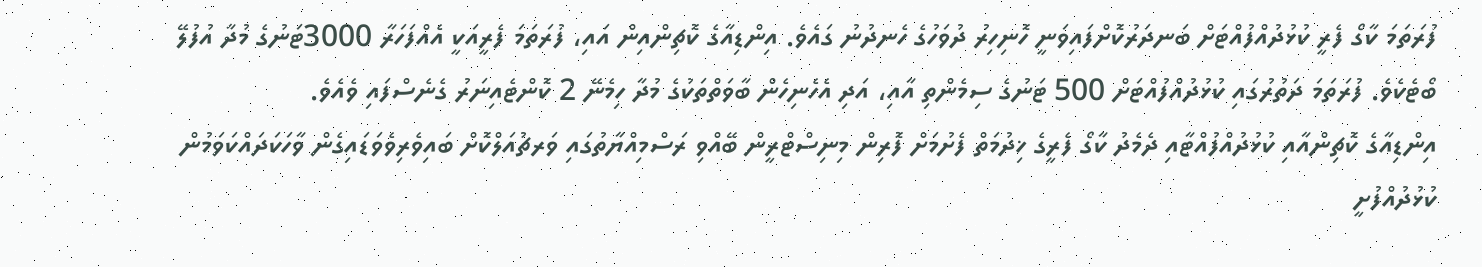ފުރަތަމަ ކާގޯ ފެރީ ކުޅުދުއްފުއްޓަށް ބަނދަރުކޮށްފައިވަނީ ހޮނިހިރު ދުވަހުގެ ހެނދުނު ގައެވެ. އިންޑިއާގެ ކޮޗިންއިން އައި، ފުރަތަމަ ފެރީއަކީ އެއްފަހަރާ 3000ޓަނުގެ މުދާ އުފުލޭ ބޯޓެކެވެ. ފުރަތަމަ ދަތުރުގައި ކުޅުދުއްފުއްޓަށް 500 ޓަނުގެ ސިމެންތި އާއި، އަދި އެހެނިހެން ބާވަތްތަކުގެ މުދާ ހިމެނޭ 2 ކޮންޓެއިނަރު ގެނެސްފައި ވެއެވެ.
އިންޑިއާގެ ކޮޗިންއާއި ކުޅުދުއްފުއްޓާއި ދެމެދު ކާގޯ ފެރީގެ ޚިދުމަތް ފެށުމަށް ފޮރިން މިނިސްޓްރީން ބޭއްވި ރަސްމިއްޔާތުގައި ވަރޗުއަލްކޮށް ބައިވެރިވެވަޑައިގެން ވާހަކަދައްކަވަމުން ކުޅުދުއްފުށީ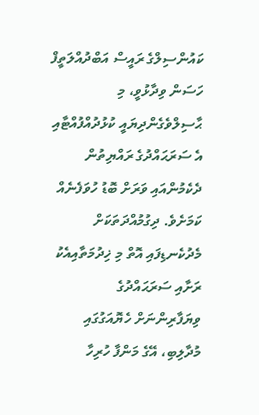ކައުންސިލްގެ ރައީސް އަބްދުއްލަތީފް ހަސަން ވިދާޅުވީ، މި ޙާސިލްވެގެންދިޔައީ ކުޅުދުއްފުއްޓާއި އެ ސަރަޙައްދުގެ ރައްޔިތުން ދެކެމުންއައި ވަރަށް ބޮޑު ހުވަފެނެއް ކަމަށެވެ. ދިގުމުއްދަތަކަށް މެދުކެނޑިފައި އޮތް މި ޚިދުމަތާއިއެކު ރަށާއި ސަރަޙައްދުގެ ވިޔަފާރިންނަށް ހެޔޮއަގުގައި މުދާލިބި، އޭގެ މަންފާ ހުރިހާ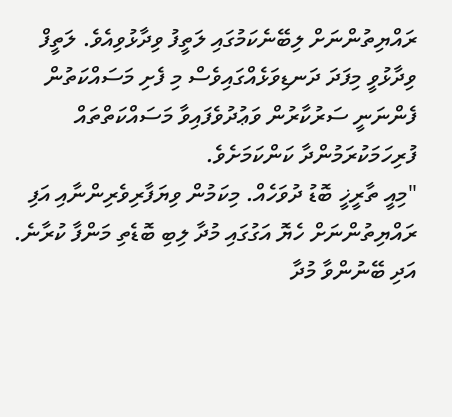ރައްޔިތުންނަށް ލިބޭނެކަމުގައި ލަތީފު ވިދާޅުވިއެވެ. ލަތީފް ވިދާޅުވީ މިފަދަ ދަނޑިވަޅެއްގައިވެސް މި ފެށި މަސައްކަތުން ފެންނަނީ ސަރުކާރުން ވަޢުދުވެފައިވާ މަސައްކަތްތައް ފުރިހަމަކުރަމުންދާ ކަންކަމަށެވެ.
"މިއީ ތާރީޚީ ބޮޑު ދުވަހެއް. މިކަމުން ވިޔަފާރިވެރިންނާއި އަފި ރައްޔިތުންނަށް ހެޔޮ އަގުގައި މުދާ ލިބި ބޮޑެތި މަންފާ ކުރާނެ. އަދި ބޭނުންވާ މުދާ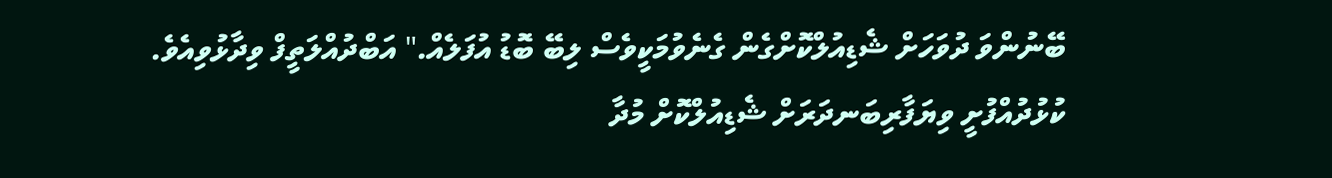ބޭނުންވަ ދުވަހަށް ޝެޑިއުލްކޮށްގެން ގެނެވުމަކީވެސް ލިބޭ ބޮޑު އުފަލެއް." އަބްދުއްލަތީފް ވިދާޅުވިއެވެ.
ކުޅުދުއްފުށީ ވިޔަފާރިބަނދަރަށް ޝެޑިއުލްކޮށް މުދާ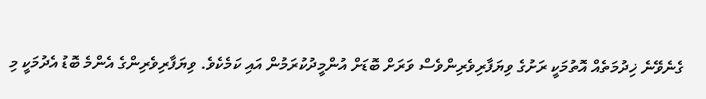ގެނެވޭނެ ޚިދުމަތެއް އޮތުމަކީ ރަށުގެ ވިޔަފާރިވެރިންވެސް ވަރަށް ބޮޑަށް އުންމީދުކުރަމުން އައި ކަމެކެވެ. ވިޔަފާރިވެރިންގެ އެންމެ ބޮޑު އެދުމަކީ މި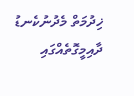ޚިދުމަތް މެދުނުކެނޑު ދާއިމީގޮތެއްގައި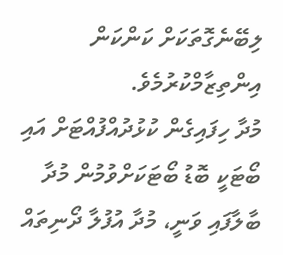ލިބޭނެގޮތަކަށް ކަންކަން އިންތިޒާމްކުރުމެވެ.
މުދާ ހިފައިގެން ކުޅުދުއްފުއްޓަށް އައި ބޯޓަކީ ބޮޑު ބޯޓަކަށްވުމުން މުދާ ބާލާފައި ވަނީ، މުދާ އުފުލާ ދޯނިތައް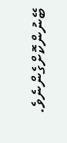ބޭނުންކޮށްގެންނެވެ.